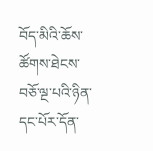བོད་མིའི་ཆོས་ཚོགས་ཐེངས་བཅོ་ལྔ་པའི་ཉིན་དང་པོར་དོན་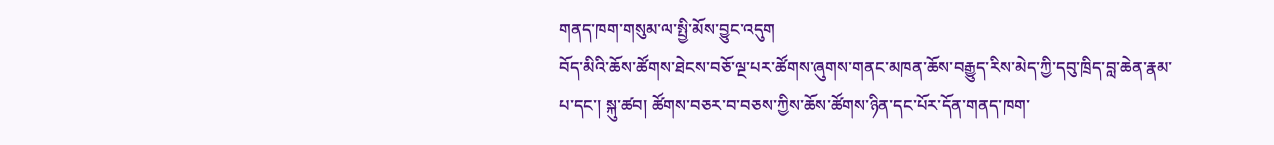གནད་ཁག་གསུམ་ལ་སྤྱི་མོས་བྱུང་འདུག
བོད་མིའི་ཆོས་ཚོགས་ཐེངས་བཅོ་ལྔ་པར་ཚོགས་ཞུགས་གནང་མཁན་ཆོས་བརྒྱུད་རིས་མེད་ཀྱི་དབུ་ཁྲིད་བླ་ཆེན་རྣམ་པ་དང་། སྐུ་ཚབ། ཚོགས་བཅར་བ་བཅས་ཀྱིས་ཆོས་ཚོགས་ཉིན་དང་པོར་དོན་གནད་ཁག་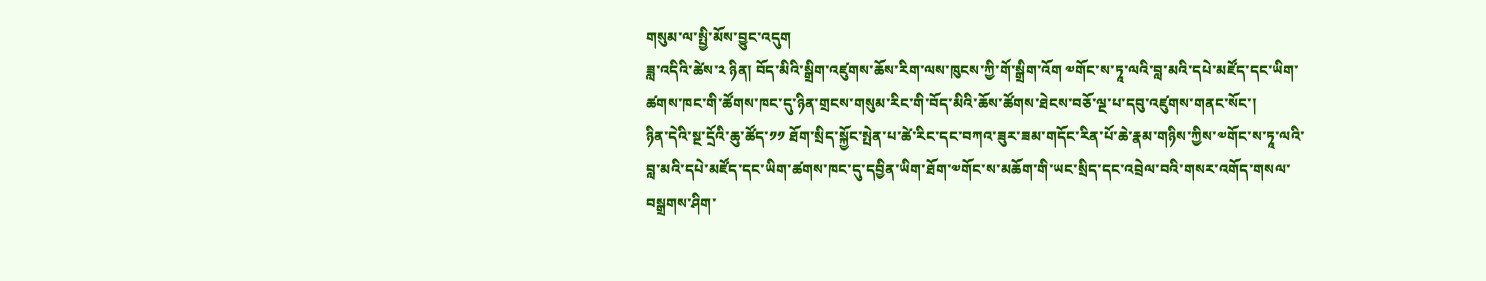གསུམ་ལ་སྤྱི་མོས་བྱུང་འདུག
ཟླ་འདིའི་ཚེས་༢ ཉིན། བོད་མིའི་སྒྲིག་འཛུགས་ཆོས་རིག་ལས་ཁུངས་ཀྱི་གོ་སྒྲིག་འོག ༧གོང་ས་ཏཱ་ལའི་བླ་མའི་དཔེ་མཛོད་དང་ཡིག་ཚགས་ཁང་གི་ཚོགས་ཁང་དུ་ཉིན་གྲངས་གསུམ་རིང་གི་བོད་མིའི་ཆོས་ཚོགས་ཐེངས་བཅོ་ལྔ་པ་དབུ་འཛུགས་གནང་སོང་།
ཉིན་དེའི་སྔ་དྲོའི་ཆུ་ཚོད་༡༡ ཐོག་སྲིད་སྐྱོང་སྤེན་པ་ཚེ་རིང་དང་བཀའ་ཟུར་ཟམ་གདོང་རིན་པོ་ཆེ་རྣམ་གཉིས་ཀྱིས་༧གོང་ས་ཏཱ་ལའི་བླ་མའི་དཔེ་མཛོད་དང་ཡིག་ཚགས་ཁང་དུ་དབྱིན་ཡིག་ཐོག་༧གོང་ས་མཆོག་གི་ཡང་སྲིད་དང་འབྲེལ་བའི་གསར་འགོད་གསལ་བསྒྲགས་ཤིག་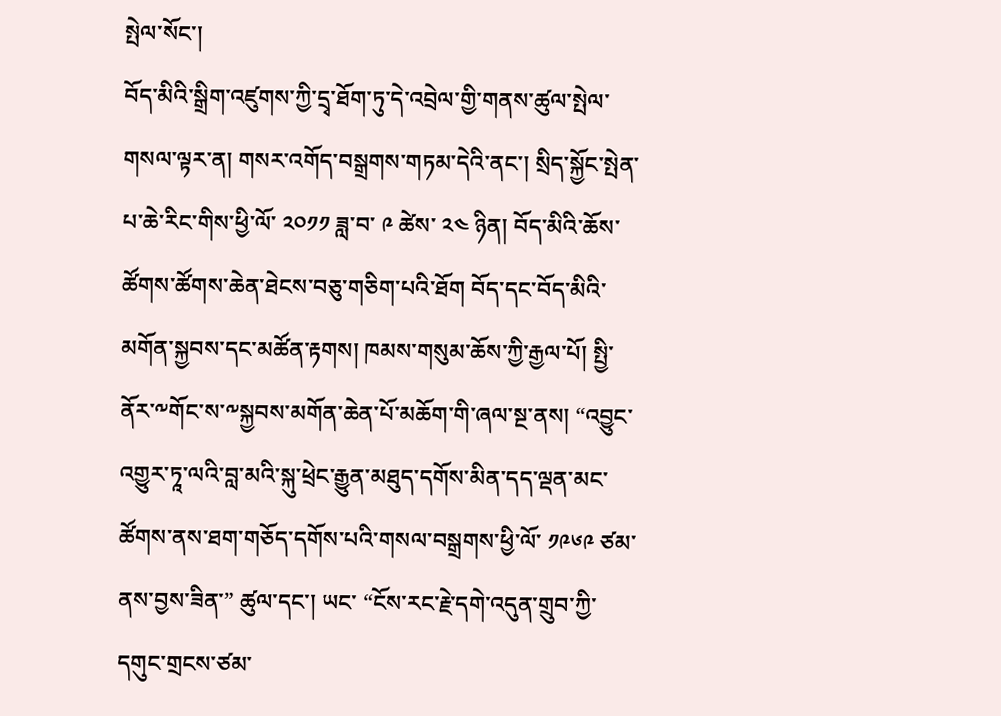སྤེལ་སོང་།
བོད་མིའི་སྒྲིག་འཛུགས་ཀྱི་དྲྭ་ཐོག་ཏུ་དེ་འབྲེལ་གྱི་གནས་ཚུལ་སྤེལ་གསལ་ལྟར་ན། གསར་འགོད་བསྒྲགས་གཏམ་དེའི་ནང་། སྲིད་སྐྱོང་སྤེན་པ་ཆེ་རིང་གིས་ཕྱི་ལོ་ ༢༠༡༡ ཟླ་བ་ ༩ ཚེས་ ༢༤ ཉིན། བོད་མིའི་ཆོས་ཚོགས་ཚོགས་ཆེན་ཐེངས་བཅུ་གཅིག་པའི་ཐོག བོད་དང་བོད་མིའི་མགོན་སྐྱབས་དང་མཚོན་རྟགས། ཁམས་གསུམ་ཆོས་ཀྱི་རྒྱལ་པོ། སྤྱི་ནོར་༸གོང་ས་༸སྐྱབས་མགོན་ཆེན་པོ་མཆོག་གི་ཞལ་སྔ་ནས། “འབྱུང་འགྱུར་ཏཱ་ལའི་བླ་མའི་སྐུ་ཕྲེང་རྒྱུན་མཐུད་དགོས་མིན་དད་ལྡན་མང་ཚོགས་ནས་ཐག་གཅོད་དགོས་པའི་གསལ་བསྒྲགས་ཕྱི་ལོ་ ༡༩༦༩ ཙམ་ནས་བྱས་ཟིན་” ཚུལ་དང་། ཡང་ “ངོས་རང་རྗེ་དགེ་འདུན་གྲུབ་ཀྱི་དགུང་གྲངས་ཙམ་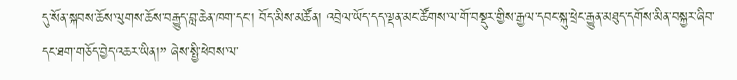དུ་སོན་སྐབས་ཆོས་ལུགས་ཆོས་བརྒྱུད་བླ་ཆེན་ཁག་དང་། བོད་མིས་མཚོན། འབྲེལ་ཡོད་དད་ལྡན་མང་ཚོགས་ལ་གོ་བསྡུར་གྱིས་རྒྱལ་དབང་སྐུ་ཕྲེང་རྒྱུན་མཐུད་དགོས་མིན་བསྐྱར་ཞིབ་དང་ཐག་གཅོད་བྱེད་འཆར་ཡིན།” ཞེས་སྤྱི་ཕེབས་ལ་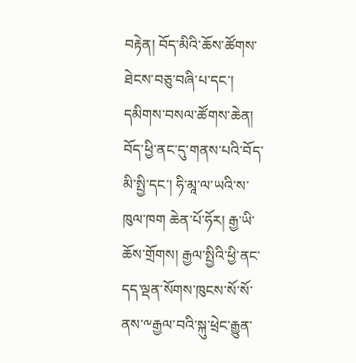བརྟེན། བོད་མིའི་ཆོས་ཚོགས་ཐེངས་བཅུ་བཞི་པ་དང་། དམིགས་བསལ་ཚོགས་ཆེན། བོད་ཕྱི་ནང་དུ་གནས་པའི་བོད་མི་སྤྱི་དང་། ཧི་མཱ་ལ་ཡའི་ས་ཁུལ་ཁག ཆེན་པོ་ཧོར། རྒྱ་ཡི་ཆོས་གྲོགས། རྒྱལ་སྤྱིའི་ཕྱི་ནང་དད་ལྡན་སོགས་ཁུངས་སོ་སོ་ནས་༸རྒྱལ་བའི་སྐུ་ཕྲེང་རྒྱུན་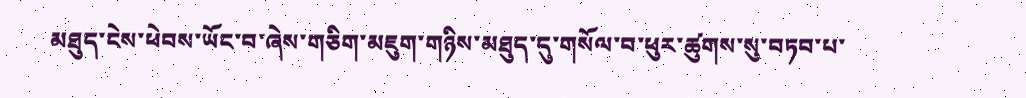མཐུད་ངེས་ཕེབས་ཡོང་བ་ཞེས་གཅིག་མཇུག་གཉིས་མཐུད་དུ་གསོལ་བ་ཕུར་ཚུགས་སུ་བཏབ་པ་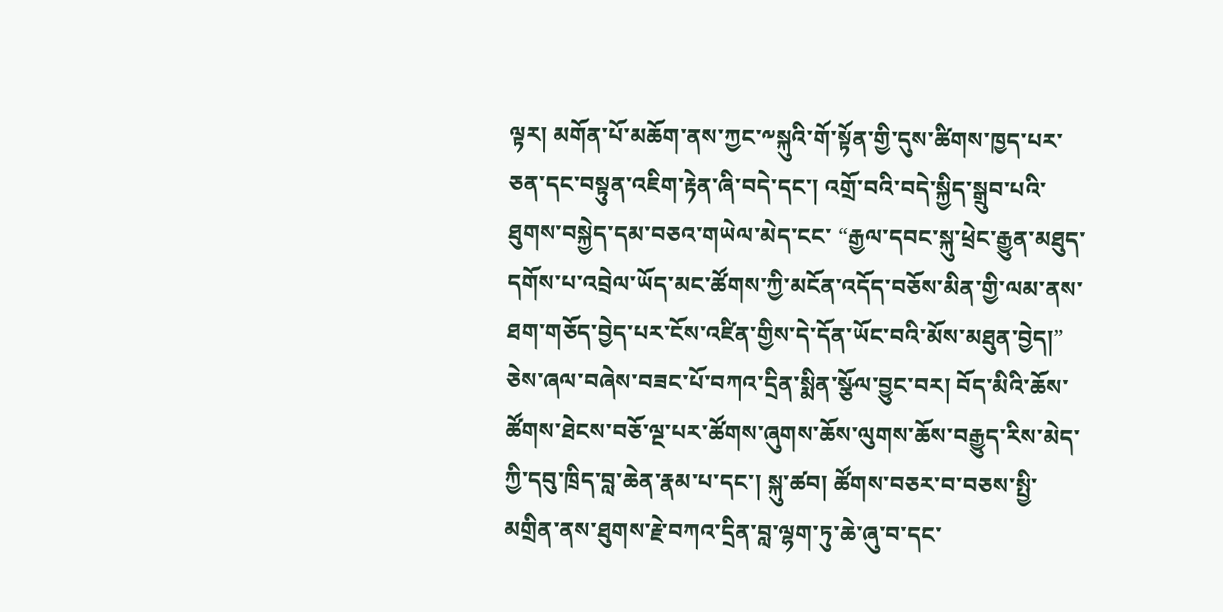ལྟར། མགོན་པོ་མཆོག་ནས་ཀྱང་༸སྐུའི་གོ་སྟོན་གྱི་དུས་ཚིགས་ཁྱད་པར་ཅན་དང་བསྟུན་འཇིག་རྟེན་ཞི་བདེ་དང་། འགྲོ་བའི་བདེ་སྐྱིད་སྒྲུབ་པའི་ཐུགས་བསྐྱེད་དམ་བཅའ་གཡེལ་མེད་ངང་ “རྒྱལ་དབང་སྐུ་ཕྲེང་རྒྱུན་མཐུད་དགོས་པ་འབྲེལ་ཡོད་མང་ཚོགས་ཀྱི་མངོན་འདོད་བཅོས་མིན་གྱི་ལམ་ནས་ཐག་གཅོད་བྱེད་པར་ངོས་འཛིན་གྱིས་དེ་དོན་ཡོང་བའི་མོས་མཐུན་བྱེད།” ཅེས་ཞལ་བཞེས་བཟང་པོ་བཀའ་དྲིན་སྨིན་སྩོལ་བྱུང་བར། བོད་མིའི་ཆོས་ཚོགས་ཐེངས་བཅོ་ལྔ་པར་ཚོགས་ཞུགས་ཆོས་ལུགས་ཆོས་བརྒྱུད་རིས་མེད་ཀྱི་དབུ་ཁྲིད་བླ་ཆེན་རྣམ་པ་དང་། སྐུ་ཚབ། ཚོགས་བཅར་བ་བཅས་སྤྱི་མགྲིན་ནས་ཐུགས་རྗེ་བཀའ་དྲིན་བླ་ལྷག་ཏུ་ཆེ་ཞུ་བ་དང་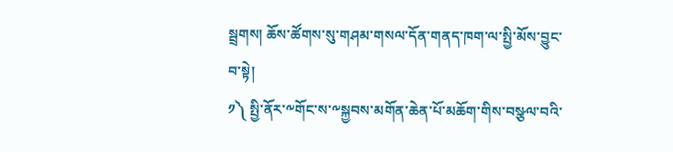སྦྲགས། ཆོས་ཚོགས་སུ་གཤམ་གསལ་དོན་གནད་ཁག་ལ་སྤྱི་མོས་བྱུང་བ་སྟེ།
༡༽ སྤྱི་ནོར་༸གོང་ས་༸སྐྱབས་མགོན་ཆེན་པོ་མཆོག་གིས་བསྩལ་བའི་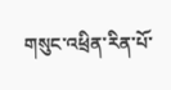གསུང་འཕྲིན་རིན་པོ་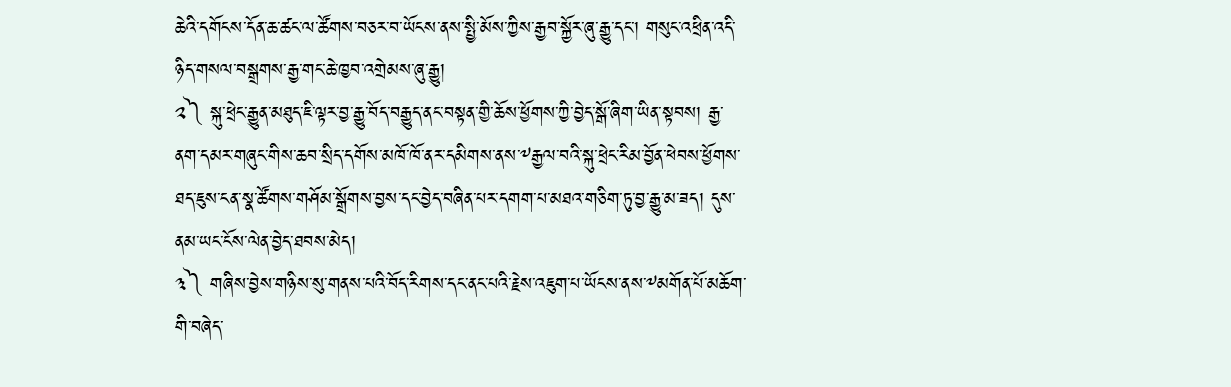ཆེའི་དགོངས་དོན་ཆ་ཚང་ལ་ཚོགས་བཅར་བ་ཡོངས་ནས་སྤྱི་མོས་ཀྱིས་རྒྱབ་སྐྱོར་ཞུ་རྒྱུ་དང་། གསུང་འཕྲིན་འདི་ཉིད་གསལ་བསྒྲགས་རྒྱ་གང་ཆེ་ཁྱབ་འགྲེམས་ཞུ་རྒྱུ།
༢༽ སྐུ་ཕྲེང་རྒྱུན་མཐུད་ཇི་ལྟར་བྱ་རྒྱུ་བོད་བརྒྱུད་ནང་བསྟན་གྱི་ཆོས་ཕྱོགས་ཀྱི་བྱེད་སྒོ་ཞིག་ཡིན་སྟབས། རྒྱ་ནག་དམར་གཞུང་གིས་ཆབ་སྲིད་དགོས་མཁོ་ཁོ་ནར་དམིགས་ནས་༸རྒྱལ་བའི་སྐུ་ཕྲེང་རིམ་བྱོན་ཕེབས་ཕྱོགས་ཐད་ཇུས་ངན་སྣ་ཚོགས་གཤོམ་སྒྲོགས་བྱས་དང་བྱེད་བཞིན་པར་དགག་པ་མཐའ་གཅིག་ཏུ་བྱ་རྒྱུ་མ་ཟད། དུས་ནམ་ཡང་ངོས་ལེན་བྱེད་ཐབས་མེད།
༣༽ གཞིས་བྱེས་གཉིས་སུ་གནས་པའི་བོད་རིགས་དང་ནང་པའི་རྗེས་འཇུག་པ་ཡོངས་ནས་༸མགོན་པོ་མཆོག་གི་བཞེད་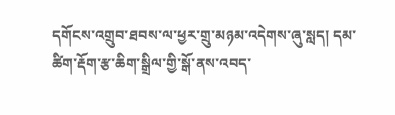དགོངས་འགྲུབ་ཐབས་ལ་ཕྱར་གྲུ་མཉམ་འདེགས་ཞུ་སླད། དམ་ཚིག་རྡོག་རྩ་ཆིག་སྒྲིལ་གྱི་སྒོ་ནས་འབད་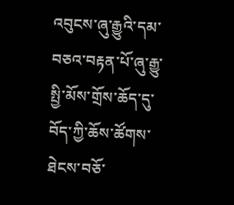འབུངས་ཞུ་རྒྱུའི་དམ་བཅའ་བརྟན་པོ་ཞུ་རྒྱུ་སྤྱི་མོས་གྲོས་ཆོད་དུ་བོད་ཀྱི་ཆོས་ཚོགས་ཐེངས་བཅོ་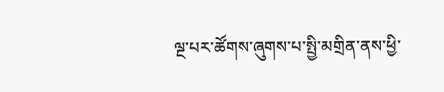ལྔ་པར་ཚོགས་ཞུགས་པ་སྤྱི་མགྲིན་ནས་ཕྱི་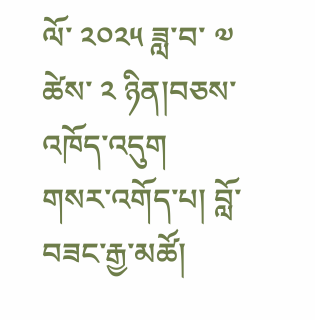ལོ་ ༢༠༢༥ ཟླ་བ་ ༧ ཚེས་ ༢ ཉིན།བཅས་འཁོད་འདུག
གསར་འགོད་པ། བློ་བཟང་རྒྱ་མཚོ།